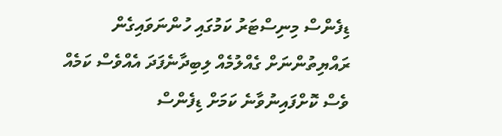ޑިފެންސް މިނިސްޓަރު ކަމުގައި ހުންނަވައިގެން ރައްޔިތުންނަށް ގެއްލުމެއް ލިބިދާނެފަދަ އެއްވެސް ކަމެއް ވެސް ކޮށްފައިނުވާނެ ކަމަށް ޑިފެންސް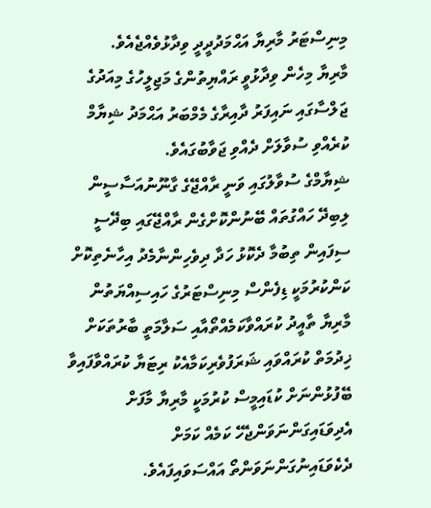މިނިސްޓަރު މާރިޔާ އަޙްމަދުދީދީ ވިދާޅުވެއްޖެއެވެ.
މާރިޔާ މިހެން ވިދާޅުވީ ރައްޔިތުންގެ މަޖިލީހުގެ މިއަދުގެ ޖަލްސާގައި ނައިފަރު ދާއިރާގެ މެމްބަރު އަޙްމަދު ޝިޔާމް ކުރެއްވި ސުވާލަށް ދެއްވި ޖަވާބުގައެވެ.
ޝިޔާމްގެ ސުވާލުގައި ވަނީ ރާއްޖޭގެ ގާނޫނުއަސާސީން ލިބިދޭ ހައްގުތައް ބޭނުންކޮށްގެން ރާއްޖޭގައި ބިދޭސީ ސިފައިން ތިބުމާ ދެކޮޅު ހަދާ ދިވެހިންނާމެދު އިހާނެތިކޮށް ކަންކުރުމަކީ ޑިފެންސް މިނިސްޓަރުގެ ހައިސިއްޔަތުން މާރިޔާ ތާއީދު ކުރައްވާކަމެއްތޯއާއި ސަލާމަތީ ބާރުތަކަށް ޚިދުމަތް ކުރައްވައި ޝަރަފުވެރިކަމާއެކު ރިޓަޔާ ކުރައްވާފައިވާ ބޭފުޅުންނަށް ކުޑައިމީސް ކުރުމަކީ މާރިޔާ މާފަށް އެދިވަޑައިގަންނަވަންޖެހޭ ކަމެއް ކަމަށް ދެކެވަޑައިނުގަންނަވަންތޯ އައްސަވައިފައެވެ.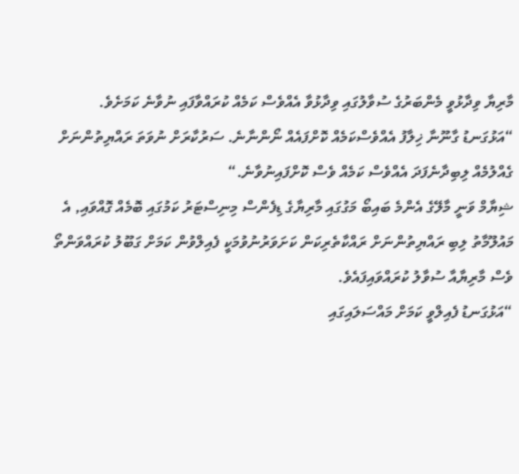މާރިޔާ ވިދާޅުވީ މެންބަރުގެ ސުވާލުގައި ވިދާޅުވާ އެއްވެސް ކަމެއް ކުރައްވާފައި ނުވާނެ ކަމަށެވެ.
“އަޅުގަނޑު ގާނޫނާ ޚިލާފު އެއްވެސްކަމެއް ކޮށްފައެއް ނޯންނާނެ. ސަރުކާރަށް ނުވަތަ ރައްޔިތުންނަށް ގެއްލުމެއް ލިބިދާނެފަދަ އެއްވެސް ކަމެއް ވެސް ކޮށްފައިނުވާނެ.“
ޝިޔާމް ވަނީ މާލޭގެ އެންމެ ބައިބޯ މަގުގައި މާރިޔާގެ ޑިފެންސް މިނިސްޓަރު ކަމުގައި ބޮމެއް ގޮއްވައި, އެ މައުލޫމާތު ލިބި ރައްޔިތުންނަށް ރައްކާތެރިކަން ކަށަވަރުނުވުމަކީ ފެއިލްވުން ކަމަށް ގަބޫލު ކުރައްވަންތޯ ވެސް މާރިޔާއާ ސުވާލު ކުރައްވައިފައެވެ.
“އަޅުގަނޑު ފެއިލްވީ ކަމަށް މައްސަލައިގައި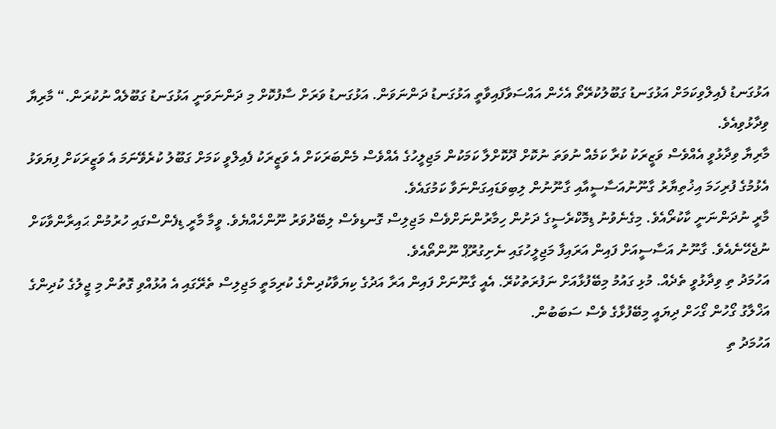އަޅުގަނޑު ފެއިލްވިކަމަށް އަޅުގަނޑު ގަބޫލުކުރޭތޯ އެހެން އައްސަވާފައިވާތީ އަޅުގަނޑު ދަންނަވަން. އަޅުގަނޑު ވަރަށް ސާފުކޮށް މި ދަންނަވަނީ އަޅުގަނޑު ގަބޫލެއް ނުކުރަން.“ މާރިޔާ ވިދާޅުވިއެވެ.
މާރިޔާ ވިދާޅުވީ އެއްވެސް ވަޒީރަކު ކުރާ ކަމެއް ނުވަތަ ނުކޮށް ދޫކޮށްލާ ކަމަކުން މަޖިލީހުގެ އެއްވެސް މެންބަރަކަށް އެ ވަޒީރަކު ފެއިލްވީ ކަމަށް ގަބޫލު ކުރެވޭނަމަ އެ ވަޒީރަކަށް ފިޔަވަޅު އެޅުމުގެ ފުރިހަމަ އިޚުތިޔާރު ގާނޫނުއަސާސީއާއި ގާނޫނުން ލިބިވަޑައިގަންނަވާ ކަމުގައެވެ.
މާރީ ނުދަންނަނީ ކާކުރޯއެވެ. މިގެނެވުނު ޑިމޮކްރެސީގެ ދަށުން ހިމާރުންނަށްވެސް މަޖިލިސް ގޮނޑިވެސް ލިބޭދުވަރު ނޫންހެއްޔެވެ. ވީމާ މާރީ ޑިފެންސްގައި ހުރުމުން ޙައިރާންވާކަށް ނުޖެހޭނެއެވެ. ގާނޫނު އަސާސީއަށް ފައިން އަރައިފާ މަޖިލީހުގައި ނެށިގުރޫޕް ނޫންތޯއެވެ.
އަހުމަދު ތި ވިދާޅުވީ ތެދެއް. މުޅި ގައުމު މިބޭފުޅާއަށް ނަފުރަތުކުރޭ. އެއީ ގާނޫނަށް ފައިން އަރާ އަދުގެ ކިޔަވާކުދިންގެ ކުރިމަތީ މަޖިލިސް ތެރޭގައި އެ އުޅުއްވި ގޮތުން މި ޖީލުގެ ކުދިންގެ އަޚްލާގު ގޯހުން ގޯހަށް ދިޔައީ މިބޭފުޅާގެ ވެސް ސަބަބުން.
އަހުމަދު ތި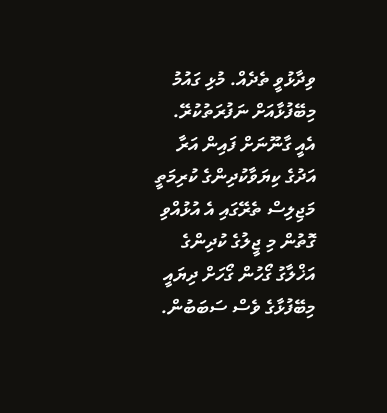ވިދާޅުވީ ތެދެއް. މުޅި ގައުމު މިބޭފުޅާއަށް ނަފުރަތުކުރޭ. އެއީ ގާނޫނަށް ފައިން އަރާ އަދުގެ ކިޔަވާކުދިންގެ ކުރިމަތީ މަޖިލިސް ތެރޭގައި އެ އުޅުއްވި ގޮތުން މި ޖީލުގެ ކުދިންގެ އަޚްލާގު ގޯހުން ގޯހަށް ދިޔައީ މިބޭފުޅާގެ ވެސް ސަބަބުން.